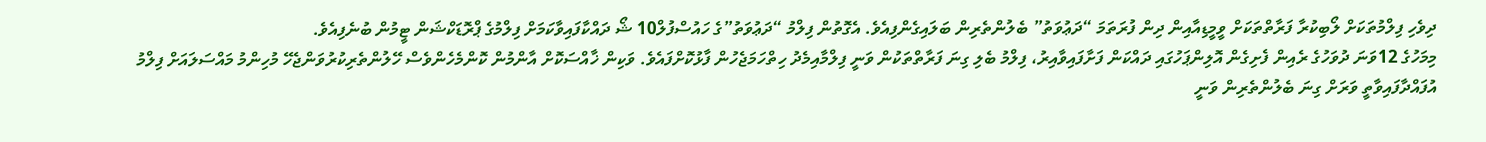ދިވެހި ފިލްމުތަކަށް ލޯބިކުރާ ފަރާތްތަކަށް ވީމީޑިއާއިން ދިން ފުރަތަމަ “ދަޢުވަތު” ބެލުންތެރިން ބަލައިގެންފިއެވެ. އެގޮތުން ފިލްމު “ދަޢުވަތު”ގެ ހައުސްފުލް10 ޝޯ ދައްކާފައިވާކަމަށް ފިލްމުގެ ޕްރޮޑަކްޝަން ޓީމުން ބުނެފިއެވެ.
މިމަހުގެ 12ވަނަ ދުވަހުގެ ރެއިން ފެށިގެން އޮލިންޕަހުގައި ދައްކަން ފަށާފައިވާއިރު، ފިލްމު ބެލި ގިނަ ފަރާތްތަކުން ވަނީ ފިލްމާއިމެދު ހިތްހަމަޖެހުން ފާޅުކޮށްފައެވެ. ވަކިން ޚާއްސަކޮށް އާންމުން ކޮންމެހެންވެސް ހޭލުންތެރިކުރުވަންޖެހޭ މުހިންމު މައްސަލައަށް ފިލްމު އުފައްދާފައިވާތީ ވަރަށް ގިނަ ބެލުންތެރިން ވަނީ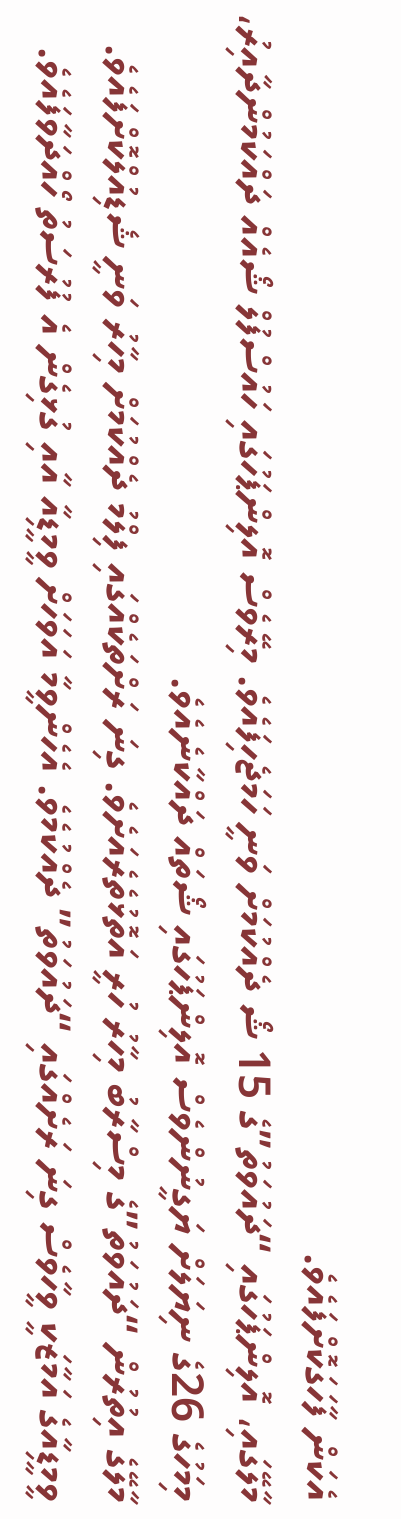އެކަން ފާހަގަކޮށްފައެވެ.
މާލޭގައި، އޮލިންޕަހުގައި “ދައުވަތު”ގެ 15 ޝޯ ދެއްކުމަށް ވަނީ ހަމަޖެހިފައެވެ. މިރޭވެސް އޮލިންޕަހުގައި ހައުސްފުލް ޝޯއެއް ދައްކަމުންދާއިރު، މިމަހުގެ 26ގެ ނިޔަލަށް ޔަގީނުންވެސް އޮލިންޕަހުގައި ޝޯތައް ދައްކާނެއެވެ.
މާލޭގެ އިތުރުން “ދައުވަތު”ގެ މިސްރާބު މިހާރު ހުރީ އަތޮޅުތެރެއަށެވެ. ގިނަ ރަށްތަކެއްގައި ފިލްމު ދެއްކުމަށް މިހާރު ވަނީ ޝެޑިއުލްކޮށްފައެވެ. ވީމީޑިއާގެ އަމާޒަކީ ވީހާވެސް ގިނަ ރަށެއްގައި “ދައުވަތު” ދެއްކުމެވެ. އެހެންވީމާ އަވަހަށް ވީމީޑިއާ އާއި ގުޅިގެން އެ ފުރުސަތު ހޯއްދަވާފައެވެ.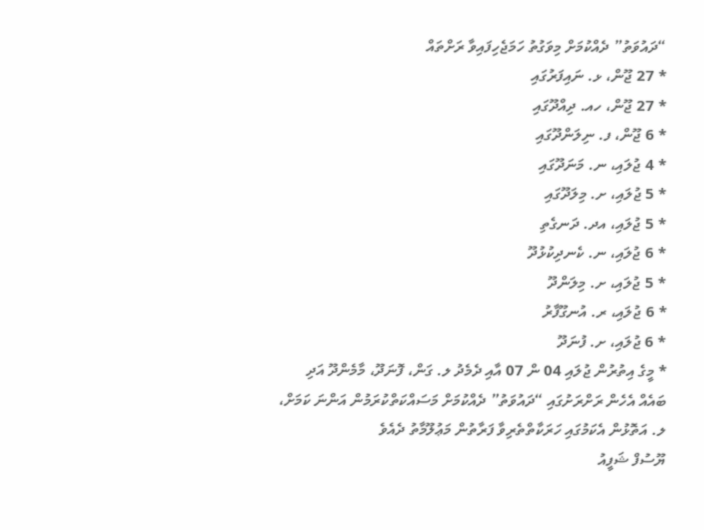“ދައުވަތު” ދެއްކުމަށް މިވަގުތު ހަމަޖެހިފައިވާ ރަށްތައް
* 27 ޖޫން، ޅ. ނައިފަރުގައި
* 27 ޖޫން، ހއ. ދިއްދޫގައި
* 6 ޖޫން، ފ. ނިލަންދޫގައި
* 4 ޖުލައި، ނ. މަނަދޫގައި
* 5 ޖުލައި، ށ. މިލަދޫގައި
* 5 ޖުލައި، އދ. ދަނގެތި
* 6 ޖުލައި، ނ. ކެނދިކުޅުދޫ
* 5 ޖުލައި، ށ. މިލަންދޫ
* 6 ޖުލައި، ރ. އުނގޫފާރު
* 6 ޖުލައި، ށ. ފުނަދޫ
* މީގެ އިތުރުން ޖުލައި 04 ން 07 އާއި ދެމެދު ލ. ގަން، ފޮނަދޫ، މާމެންދޫ އަދި ބައެއް އެހެން ރަށްރަށުގައި “ދައުވަތު” ދެއްކުމަށް މަސައްކަތްކުރަމުން އަންނަ ކަމަށް، ލ. އަތޮޅުން އެކަމުގައި ހަރަކާތްތެރިވާ ފަރާތުން މަޢުލޫމާތު ދެއެވެ
ޔޫސުފް ޝަފީއު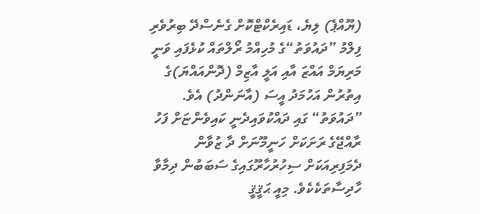(ޔޫއްޕެ) ލިޔެ، ޑައިރެކްޓްކޮށް ގެނެސްދޭ ބިރުވެރި ފިލްމު ”ދައުވަތު“ގެ މުހިއްމު ރޯލްތައް ކުޅެފައި ވަނީ މަރިޔަމް އައްޒަ އާއި އަލީ އާޒިމް (ދޮންއައްޔަ)ގެ އިތުރުން އަހުމަދު އީސަ (އާނަންދު) އެވެ.
”ދައުވަތު“ ގައި ދައްކުވައިދެނީ ކައިވެންޏަށް ފަހު ރާއްޖޭގެ ރަށަކަށް ހަނީމޫނަށް ދާ ޒުވާން ދެމަފިރިއަކަށް ސިހުރުހާރޫގައިގެ ސަބަބުން ދިމާވާ ހާދިސާތަކެކެވެ. މިއީ ޙަޤީޤީ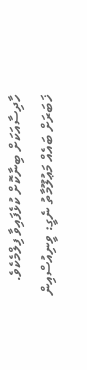ހާދިސާއަކަށް ބިނާކޮށް ކުޅެފައިވާ ފިލްމެކެވެ.
ޚަބަރަށް ބައެއް މަޢުލޫމާތު ނެގީ: ވީނިއުސްއިން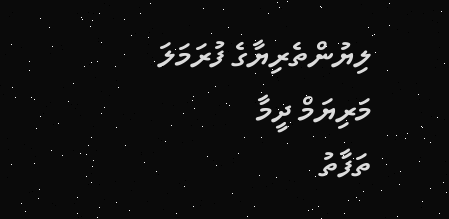ލިޔުންތެރިޔާގެ ފުރަމަލަ
މަރިޔަމް ދީމާ
ތަފާތު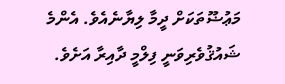މަޢުޟޫތަކަށް ދީމާ ލިޔާނެއެވެ. އެންމެ ޝައުޤުވެރިވަނީ ފިލްމީ ދާއިރާ އަށެވެ.